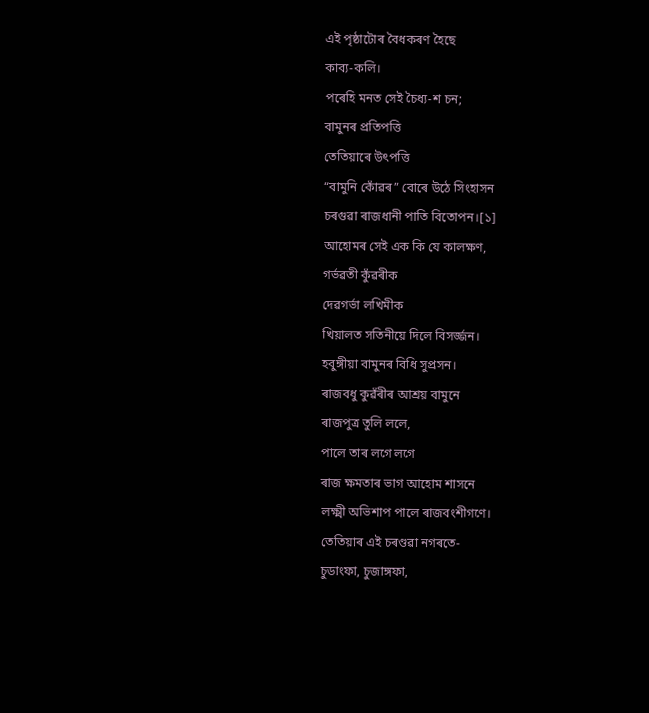এই পৃষ্ঠাটোৰ বৈধকৰণ হৈছে
কাব্য-কলি।
পৰেহি মনত সেই চৈধ্য-শ চন;
বামুনৰ প্ৰতিপত্তি
তেতিয়াৰে উৎপত্তি
“বামুনি কোঁৱৰ” বোৰে উঠে সিংহাসন
চৰগুৱা ৰাজধানী পাতি বিতোপন।[১]
আহোমৰ সেই এক কি যে কালক্ষণ,
গৰ্ভৱতী কুঁৱৰীক
দেৱগৰ্ভা লখিমীক
খিয়ালত সতিনীয়ে দিলে বিসৰ্জ্জন।
হবুঙ্গীয়া বামুনৰ বিধি সুপ্ৰসন।
ৰাজবধু কুৱঁৰীৰ আশ্ৰয় বামুনে
ৰাজপুত্ৰ তুলি ললে,
পালে তাৰ লগে লগে
ৰাজ ক্ষমতাৰ ভাগ আহোম শাসনে
লক্ষ্মী অভিশাপ পালে ৰাজবংশীগণে।
তেতিয়াৰ এই চৰণ্ডৱা নগৰতে-
চুডাংফা, চুজাঙ্গফা,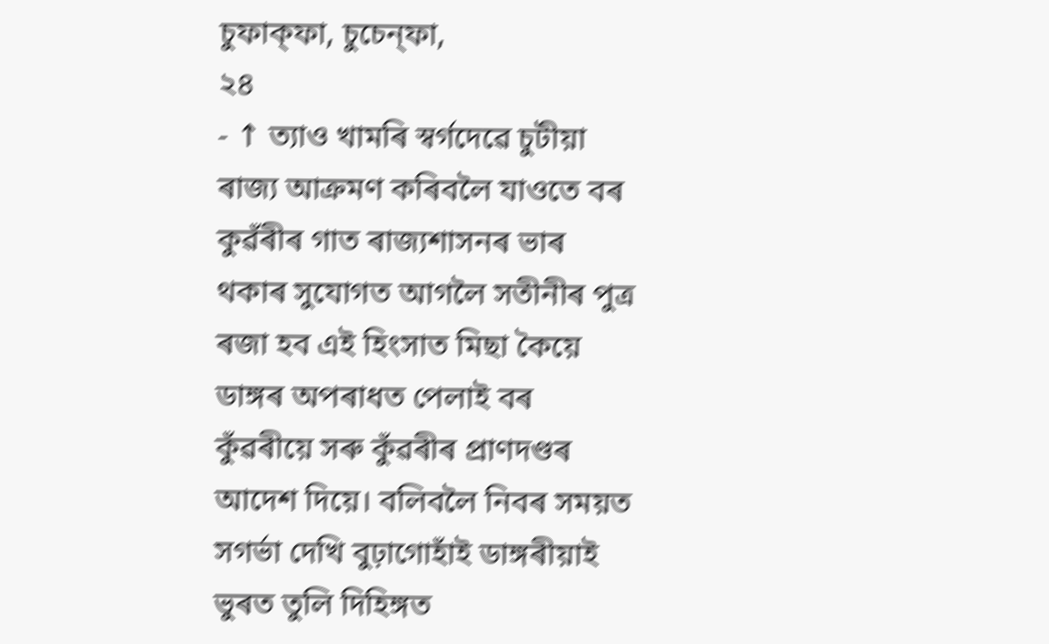চুফাক্ফা, চুচেন্ফা,
২৪
- ↑ ত্যাও খামৰি স্বৰ্গদেৱে চুটীয়া ৰাজ্য আক্ৰমণ কৰিবলৈ যাওতে বৰ কুৱঁৰীৰ গাত ৰাজ্যশাসনৰ ভাৰ থকাৰ সুযোগত আগলৈ সতীনীৰ পুত্ৰ ৰজা হব এই হিংসাত মিছা কৈয়ে ডাঙ্গৰ অপৰাধত পেলাই বৰ কুঁৱৰীয়ে সৰু কুঁৱৰীৰ প্ৰাণদণ্ডৰ আদেশ দিয়ে। বলিবলৈ নিবৰ সময়ত সগৰ্ভা দেখি বুঢ়াগোহাঁই ডাঙ্গৰীয়াই ভুৰত তুলি দিহিঙ্গত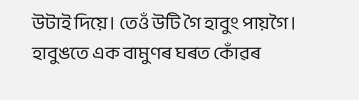উটাই দিয়ে। তেওঁ উটি গৈ হাবুং পায়গৈ। হাবুঙতে এক বামুণৰ ঘৰত কোঁৱৰ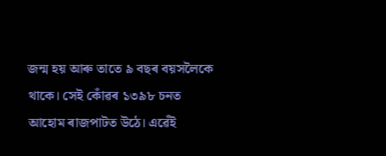জন্ম হয় আৰু তাতে ৯ বছৰ বয়সলৈকে থাকে। সেই কোঁৱৰ ১৩৯৮ চনত আহোম ৰাজপাটত উঠে। এৱেঁই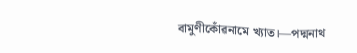বামুণীকোঁৱনামে খ্যাত।—পদ্মনাথ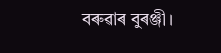বৰুৱাৰ বুৰঞ্জী।